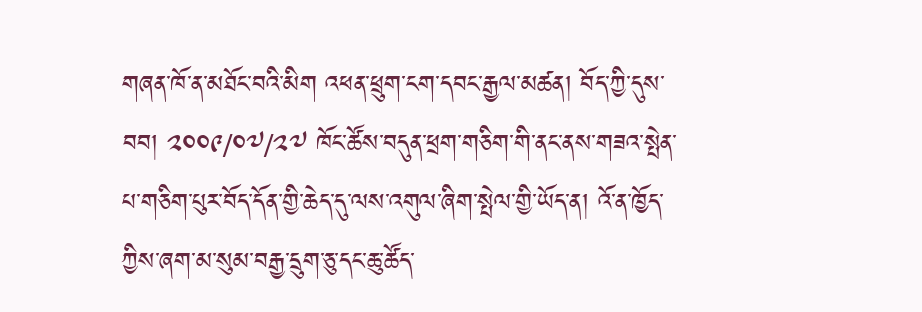གཞན་ཁོ་ན་མཐོང་བའི་མིག འཕན་ཕྲུག་ངག་དབང་རྒྱལ་མཚན། བོད་ཀྱི་དུས་བབ། ༢༠༠༩/༠༧/༢༧ ཁོང་ཚོས་བདུན་ཕྲག་གཅིག་གི་ནང་ནས་གཟའ་སྤེན་པ་གཅིག་པུར་བོད་དོན་གྱི་ཆེད་དུ་ལས་འགུལ་ཞིག་སྤེལ་གྱི་ཡོད་ན། འོ་ན་ཁྱོད་ཀྱིས་ཞག་མ་སུམ་བརྒྱ་དྲུག་ཅུ་དང་ཆུ་ཚོད་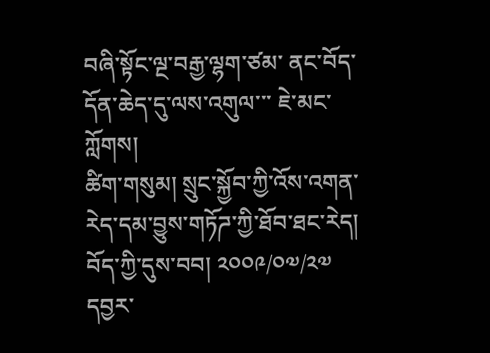བཞི་སྟོང་ལྔ་བརྒྱ་ལྷག་ཙམ་ ནང་བོད་དོན་ཆེད་དུ་ལས་འགུལ་་་ ཇེ་མང་ཀློགས།
ཚིག་གསུམ། སྲུང་སྐྱོབ་ཀྱི་འོས་འགན་རེད་དམ་བྱུས་གཏོཌ་ཀྱི་ཐོབ་ཐང་རེད། བོད་ཀྱི་དུས་བབ། ༢༠༠༩/༠༧/༢༧ དབྱར་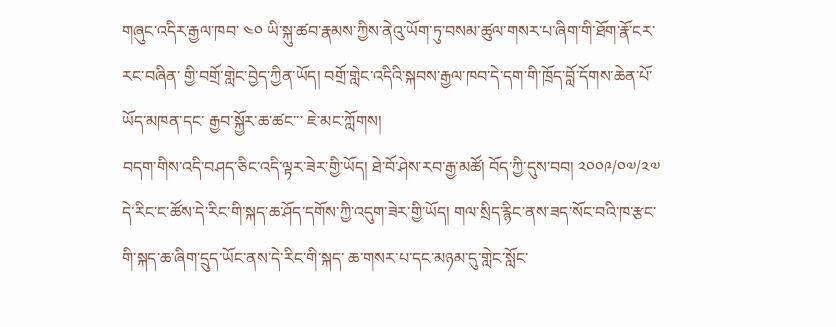གཞུང་འདིར་རྒྱལ་ཁབ་ ༤༠ ཡི་སྐུ་ཚབ་རྣམས་ཀྱིས་ནེའུ་ཡོག་ཏུ་བསམ་ཚུལ་གསར་པ་ཞིག་གི་ཐོག་རྣོ་ངར་རང་བཞིན་ གྱི་བགྲོ་གླེང་བྱེད་ཀྱིན་ཡོད། བགྲོ་གླེང་འདིའི་སྐབས་རྒྱལ་ཁབ་དེ་དག་གི་ཁྲོད་བློ་དོགས་ཆེན་པོ་ཡོད་མཁན་དང་ རྒྱབ་སྐྱོར་ཆ་ཚང་་་ ཇེ་མང་ཀློགས།
བདག་གིས་འདི་བཤད་ཅིང་འདི་ལྟར་ཟེར་གྱི་ཡོད། ཐེ་བོ་ཤེས་རབ་རྒྱ་མཚོ། བོད་ཀྱི་དུས་བབ། ༢༠༠༩/༠༧/༢༧ དེ་རིང་ང་ཚོས་དེ་རིང་གི་སྐད་ཆ་ཤོད་དགོས་ཀྱི་འདུག་ཟེར་གྱི་ཡོད། གལ་སྲིད་རྙིང་ནས་ཟད་སོང་བའི་ཁ་རྩང་གི་སྐད་ཆ་ཞིག་དྲུད་ཡོང་ནས་དེ་རིང་གི་སྐད་ ཆ་གསར་པ་དང་མཉམ་དུ་གླེང་སློང་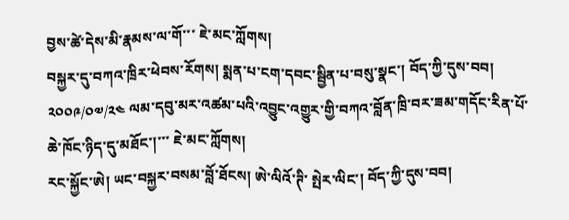བྱས་ཚེ་དེས་མི་རྣམས་ལ་གོ་་་ ཇེ་མང་ཀློགས།
བསྐྱར་དུ་བཀའ་ཁྲིར་ཕེབས་རོགས། སྨན་པ་ངག་དབང་སྦྱིན་པ་བསུ་སྣང་། བོད་ཀྱི་དུས་བབ། ༢༠༠༩/༠༧/༢༤ ལམ་དབུ་མར་འཚམ་པའི་འབྱུང་འགྱུར་གྱི་བཀའ་བློན་ཁྲི་བར་ཟམ་གདོང་རིན་པོ་ཆེ་ཁོང་ཉིད་དུ་མཐོང་།་་་ ཇེ་མང་ཀློགས།
རང་སྐྱོང་ཨེ། ཡང་བསྐྱར་བསམ་བློ་ཐོངས། ཨེ་ལིའོ་ཊི་ སྤེར་ལིང་། བོད་ཀྱི་དུས་བབ།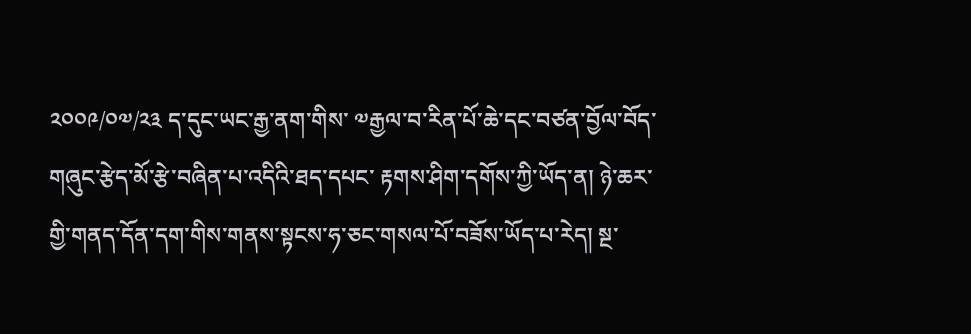༢༠༠༩/༠༧/༢༣ ད་དུང་ཡང་རྒྱ་ནག་གིས་ ༧རྒྱལ་བ་རིན་པོ་ཆེ་དང་བཙན་བྱོལ་བོད་གཞུང་རྩེད་མོ་རྩེ་བཞིན་པ་འདིའི་ཐད་དཔང་ རྟགས་ཤིག་དགོས་ཀྱི་ཡོད་ན། ཉེ་ཆར་གྱི་གནད་དོན་དག་གིས་གནས་སྟངས་ཧ་ཅང་གསལ་པོ་བཟོས་ཡོད་པ་རེད། སྔ་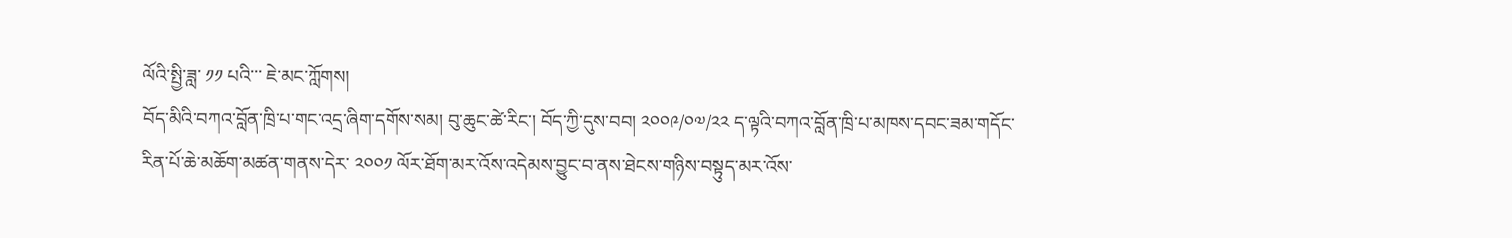ལོའི་སྤྱི་ཟླ་ ༡༡ པའི་་་ ཇེ་མང་ཀློགས།
བོད་མིའི་བཀའ་བློན་ཁྲི་པ་གང་འདྲ་ཞིག་དགོས་སམ། བུ་ཆུང་ཚེ་རིང་། བོད་ཀྱི་དུས་བབ། ༢༠༠༩/༠༧/༢༢ ད་ལྟའི་བཀའ་བློན་ཁྲི་པ་མཁས་དབང་ཟམ་གདོང་རིན་པོ་ཆེ་མཆོག་མཚན་གནས་དེར་ ༢༠༠༡ ལོར་ཐོག་མར་འོས་འདེམས་བྱུང་བ་ནས་ཐེངས་གཉིས་བསྟུད་མར་འོས་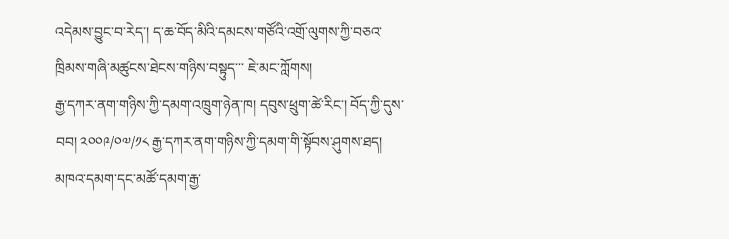འདེམས་བྱུང་བ་རེད་། ད་ཆ་བོད་མིའི་དམངས་གཙོའི་འགྲོ་ལུགས་ཀྱི་བཅའ་ཁྲིམས་གཞི་མཚུངས་ཐེངས་གཉིས་བསྟུད་་་ ཇེ་མང་ཀློགས།
རྒྱ་དཀར་ནག་གཉིས་ཀྱི་དམག་འཁྲུག་ཉེན་ཁ། དབུས་ཕྲུག་ཚེ་རིང་། བོད་ཀྱི་དུས་བབ། ༢༠༠༩/༠༧/༡༨ རྒྱ་དཀར་ནག་གཉིས་ཀྱི་དམག་གི་སྟོབས་ཤུགས་ཐད། མཁའ་དམག་དང་མཚོ་དམག་རྒྱ་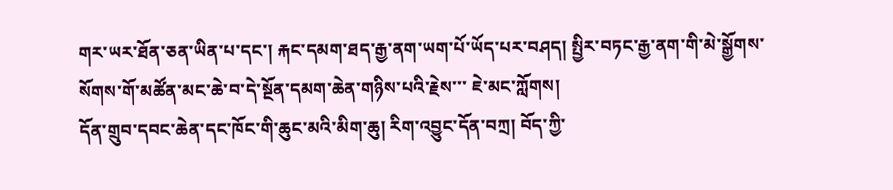གར་ཡར་ཐོན་ཅན་ཡིན་པ་དང་། རྐང་དམག་ཐད་རྒྱ་ནག་ཡག་པོ་ཡོད་པར་བཤད། སྤྱིར་བཏང་རྒྱ་ནག་གི་མེ་སྒྱོགས་སོགས་གོ་མཚོན་མང་ཆེ་བ་དེ་སྔོན་དམག་ཆེན་གཉིས་པའི་རྗེས་་་ ཇེ་མང་ཀློགས།
དོན་གྲུབ་དབང་ཆེན་དང་ཁོང་གི་ཆུང་མའི་མིག་ཆུ། རིག་འབྱུང་དོན་བཀྲ། བོད་ཀྱི་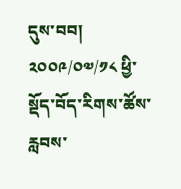དུས་བབ། ༢༠༠༩/༠༧/༡༨ ཕྱི་སྡོད་བོད་རིགས་ཚོས་རླབས་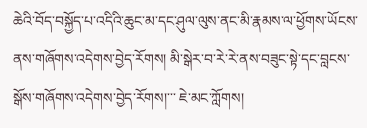ཆེའི་བོད་བསྐྱོད་པ་འདིའི་ཆུང་མ་དང་ཤུལ་ལུས་ནང་མི་རྣམས་ལ་ཕྱོགས་ཡོངས་ནས་གཞོགས་འདེགས་བྱེད་རོགས། མི་སྒེར་བ་རེ་རེ་ནས་བཟུང་སྟེ་དང་བླངས་སྒོས་གཞོགས་འདེགས་བྱེད་རོགས།་་་ ཇེ་མང་ཀློགས།